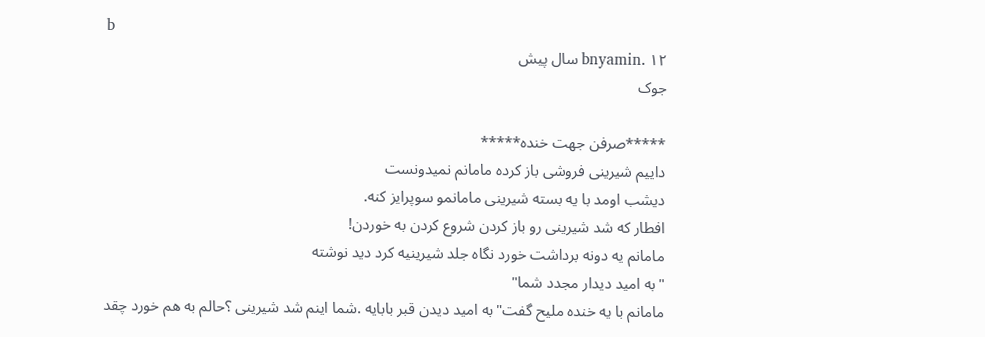b
bnyamin. ۱۲ سال پیش
جوک

*****صرفن جهت خنده*****
داییم شیرینی فروشی باز کرده مامانم نمیدونست
دیشب اومد با یه بسته شیرینی مامانمو سوپرایز کنه.
افطار که شد شیرینی رو باز کردن شروع کردن به خوردن!
مامانم یه دونه برداشت خورد نگاه جلد شیرینیه کرد دید نوشته
"به امید دیدار مجدد شما"
مامانم با یه خنده ملیح گفت"به امید دیدن قبر بابایه .شما اینم شد شیرینی ؟حالم به هم خورد چقد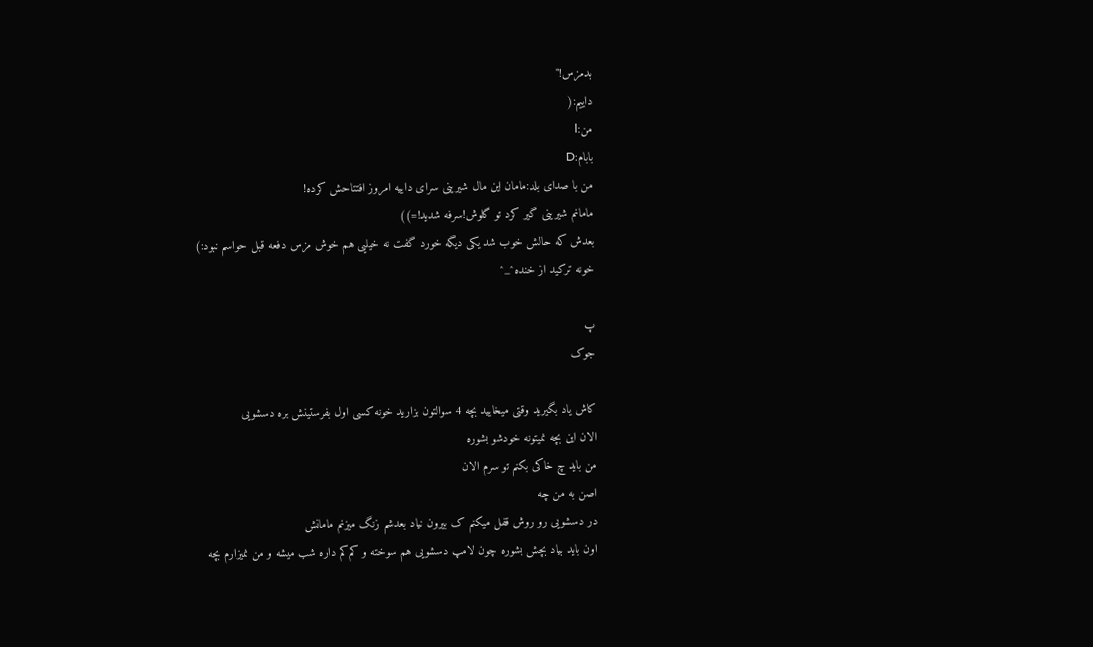بدمزس!"
داییم:(
من:l
بابام:D
من با صدای بلد:مامان این مال شیرینی سرای داییه امروز افتتاحش کرده!
مامانم شیرینی گیر کرد تو گلوش!سرفه شدید!=))
بعدش که حالش خوب شد یکی دیگه خورد گفت نه خیلیی هم خوش مزس دفعه قبل حواسم نبود:)
خونه ترکید از خنده^_^

پ
جوک

کاش یاد بگیرید وقتی میخایید بچه 4 سوالتون بزارید خونه کسی اول بفرستینش بره دسشویی
الان این بچه نمیتونه خودشو بشوره
من باید چ خاکی بکنم تو سرم الان
اصن به من چه
در دسشویی رو روش قفل میکنم ک بیرون نیاد بعدشم زنگ میزنم مامانش
اون باید بیاد بچش بشوره چون لامپ دسشویی هم سوخته و کم‌کم داره شب میشه و من نمیزارم بچه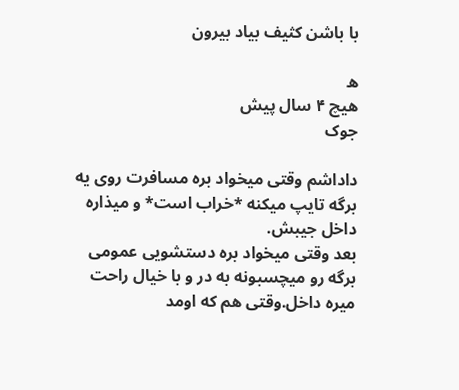با باشن کثیف بیاد بیرون

ه
هیچ ۴ سال پیش
جوک

داداشم وقتی میخواد بره مسافرت روی یه برگه تایپ میکنه *خراب است* و میذاره داخل جیبش.
بعد وقتی میخواد بره دستشویی عمومی برگه رو میچسبونه به در و با خیال راحت میره داخل.وقتی هم که اومد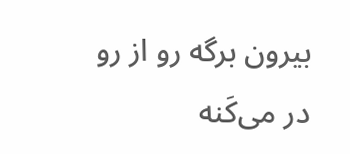بیرون برگه رو از رو در می‌کَنه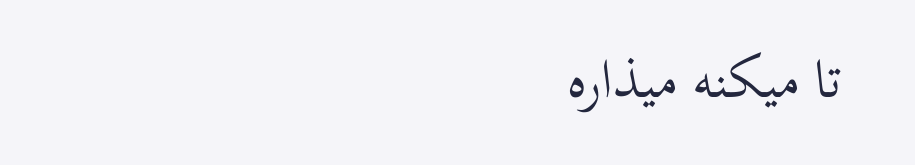تا میکنه میذاره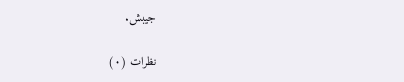جیبش.

نظرات (۰)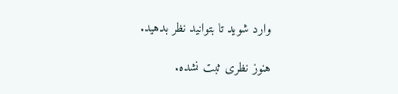وارد شوید تا بتوانید نظر بدهید.

هنوز نظری ثبت نشده.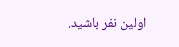اولین نفر باشید.